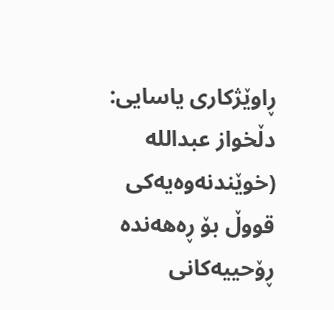ڕاوێژکاری یاسایی: دڵخواز عبداللە
(خوێندنەوەیەکی قووڵ بۆ ڕەهەندە ڕۆحییەکانی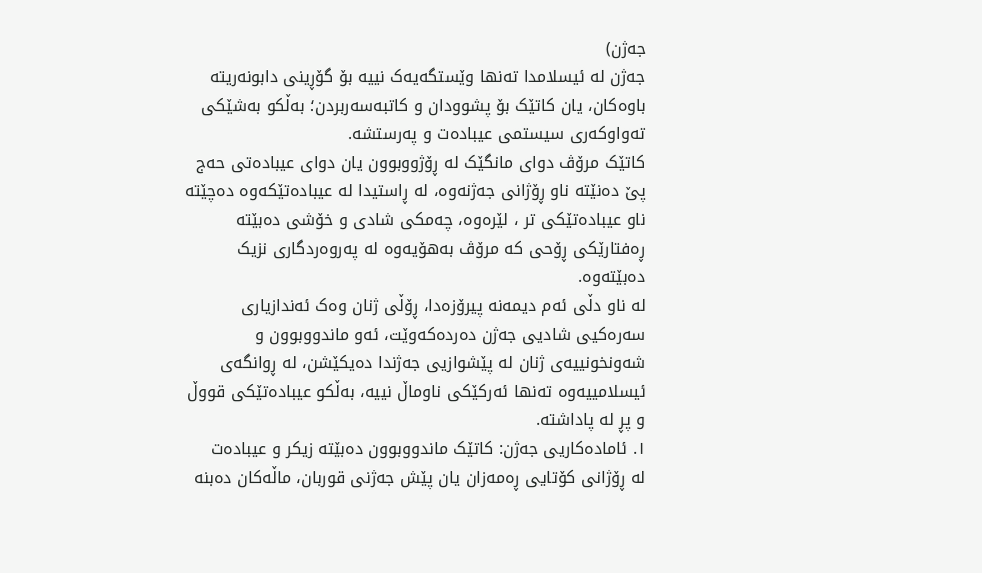جەژن)
جەژن لە ئیسلامدا تەنها وێستگەیەک نییە بۆ گۆڕینی دابونەریتە باوەکان، یان کاتێک بۆ پشوودان و کاتبەسەربردن؛ بەڵکو بەشێکی تەواوکەری سیستمی عیبادەت و پەرستشە.
کاتێک مرۆڤ دوای مانگێک لە ڕۆژووبوون یان دوای عیبادەتی حەج پێ دەنێتە ناو ڕۆژانی جەژنەوە، لە ڕاستیدا لە عیبادەتێکەوە دەچێتە ناو عیبادەتێکی تر ، لێرەوە، چەمکی شادی و خۆشی دەبێتە ڕەفتارێکی ڕۆحی کە مرۆڤ بەهۆیەوە لە پەروەردگاری نزیک دەبێتەوە.
لە ناو دڵی ئەم دیمەنە پیرۆزەدا، ڕۆڵی ژنان وەک ئەندازیاری سەرەکیی شادیی جەژن دەردەکەوێت، ئەو ماندووبوون و شەونخونییەی ژنان لە پێشوازیی جەژندا دەیکێشن، لە ڕوانگەی ئیسلامییەوە تەنها ئەرکێکی ناوماڵ نییە، بەڵکو عیبادەتێکی قووڵ و پڕ لە پاداشتە.
١. ئامادەکاریی جەژن: کاتێک ماندووبوون دەبێتە زیکر و عیبادەت
لە ڕۆژانی کۆتایی ڕەمەزان یان پێش جەژنی قوربان، ماڵەکان دەبنە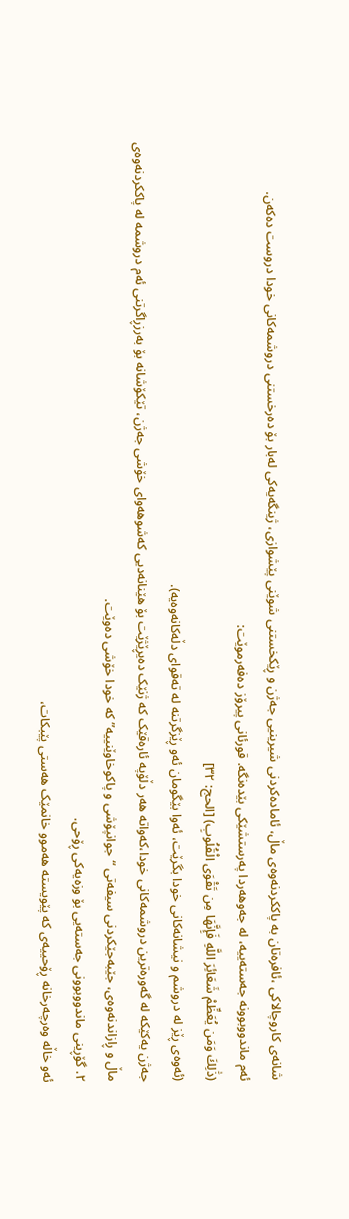شانەی کاروچالاکی ،ئافرەتان بە پاککردنەوەی ماڵ، ئامادەکردنی شیرینیی جەژن و ڕێکخستنی شوێنی پێشوازی، ژینگەیەکی لەبار بۆ دەرخستنی دروشمەکانی خودا دروست دەکەن.
ئەم ماندووبوونە جەستەییە، لە جەوهەردا پەرستشێکی بێدەنگە. قورئانی پیرۆز دەفەرموێت:
(ذَٰلِكَ وَمَن يُعَظِّمْ شَعَائِرَ اللَّهِ فَإِنَّهَا مِن تَقْوَى الْقُلُوبِ) [الحج: ٣٢]
(ئەوەی ڕێز لە دروشم و نیشانەکانی خودا بگرێت، ئەوا بێگومان ئەو ڕێزگرتنە لە تەقوای دڵەکانەوەیە).
جەژن یەکێکە لە گەورەترین دروشمەکانی خودا،کەواتە هەر دڵۆپە ئارەقێک کە ژنێک دەیڕێژێت بۆ هێنانەدیی کەشوهەوای خۆشی جەژن، تێکۆشانە بۆ بەرزڕاگرتنی ئەم دروشمە لە پاککردنەوەی ماڵ و ڕازاندنەوەی، جێبەجێکردنی سیفەتی “جوانپۆشی و پاکوخاوێنییە” کە خودا خۆشی دەوێت.
٢. گۆڕینی ماندووبوونی جەستەیی بۆ وزەیەکی ڕۆحی.
ئەو خاڵە وەرچەرخانە ڕۆحییەی کە پێویستە هەموو خانمێک هەستی پێبکات،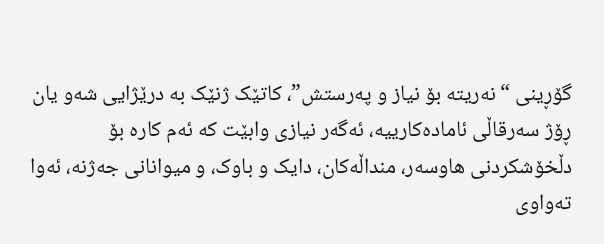گۆڕینی “نەریتە بۆ نیاز و پەرستش”، کاتێک ژنێک بە درێژایی شەو یان ڕۆژ سەرقاڵی ئامادەکارییە، ئەگەر نیازی وابێت کە ئەم کارە بۆ دڵخۆشکردنی هاوسەر، منداڵەکان، دایک و باوک، و میوانانی جەژنە، ئەوا تەواوی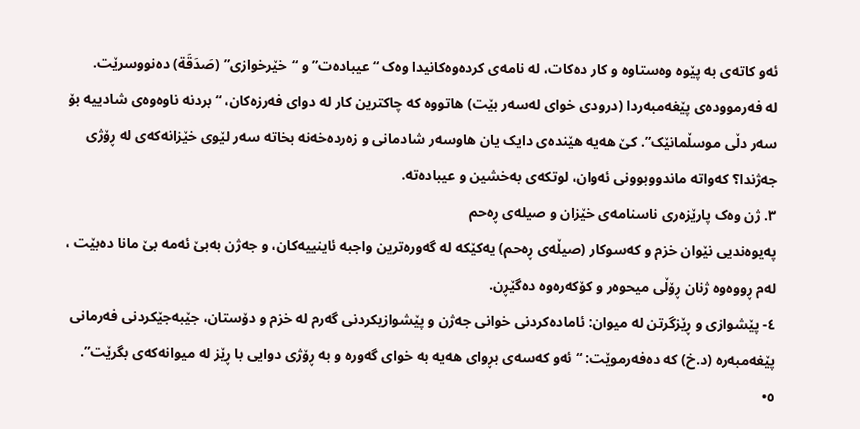ئەو کاتەی بە پێوە وەستاوە و کار دەکات، لە نامەی کردەوەکانیدا وەک “عیبادەت” و “خێرخوازی” (صَدَقَة) دەنووسرێت.
لە فەرموودەی پێغەمبەردا (درودی خوای لەسەر بێت) هاتووە کە چاکترین کار لە دوای فەرزەکان، “بردنە ناوەوەی شادییە بۆ سەر دڵی موسڵمانێک”. کێ هەیە هێندەی دایک یان هاوسەر شادمانی و زەردەخەنە بخاتە سەر لێوی خێزانەکەی لە ڕۆژی جەژندا؟ کەواتە ماندووبوونی ئەوان، لوتکەی بەخشین و عیبادەتە.
٣. ژن وەک پارێزەری ناسنامەی خێزان و صیلەی ڕەحم
پەیوەندیی نێوان خزم و کەسوکار (صیڵەی ڕەحم) یەکێکە لە گەورەترین واجبە ئاینییەکان، و جەژن بەبێ ئەمە بێ مانا دەبێت ، لەم ڕووەوە ژنان ڕۆڵی میحوەر و کۆکەرەوە دەگێڕن.
٤- پێشوازی و ڕێزگرتن لە میوان: ئامادەکردنی خوانی جەژن و پێشوازیکردنی گەرم لە خزم و دۆستان، جێبەجێکردنی فەرمانی پێغەمبەرە (د.خ) کە دەفەرموێت: “ئەو کەسەی بڕوای هەیە بە خوای گەورە و بە ڕۆژی دوایی با ڕێز لە میوانەکەی بگرێت”.
٥•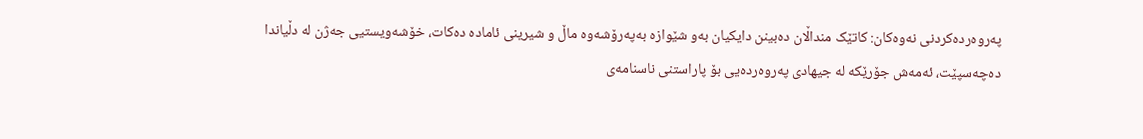پەروەردەکردنی نەوەکان: کاتێک منداڵان دەبینن دایکیان بەو شێوازە بەپەرۆشەوە ماڵ و شیرینی ئامادە دەکات، خۆشەویستیی جەژن لە دڵیاندا دەچەسپێت، ئەمەش جۆرێکە لە جیهادی پەروەردەیی بۆ پاراستنی ناسنامەی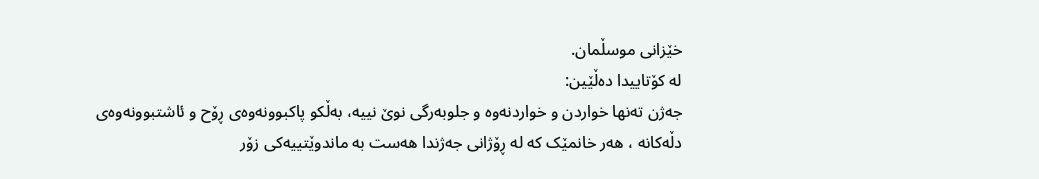خێزانی موسڵمان.
لە کۆتاییدا دەڵێین:
جەژن تەنها خواردن و خواردنەوە و جلوبەرگی نوێ نییە، بەڵکو پاکبوونەوەی ڕۆح و ئاشتبوونەوەی دڵەکانە ، هەر خانمێک کە لە ڕۆژانی جەژندا هەست بە ماندوێتییەکی زۆر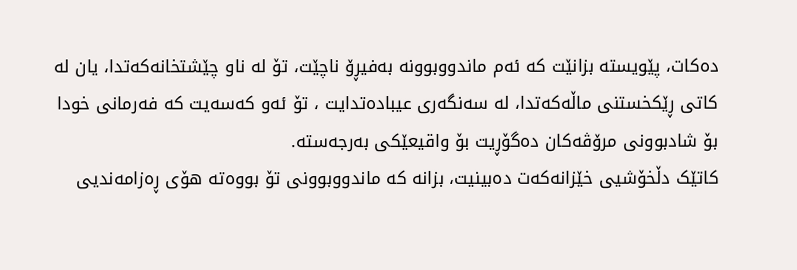دەکات، پێویستە بزانێت کە ئەم ماندووبوونە بەفیڕۆ ناچێت، تۆ لە ناو چێشتخانەکەتدا، یان لە کاتی ڕێکخستنی ماڵەکەتدا، لە سەنگەری عیبادەتدایت ، تۆ ئەو کەسەیت کە فەرمانی خودا بۆ شادبوونی مرۆڤەکان دەگۆڕیت بۆ واقیعێکی بەرجەستە.
کاتێک دڵخۆشیی خێزانەکەت دەبینیت، بزانە کە ماندووبوونی تۆ بووەتە هۆی ڕەزامەندیی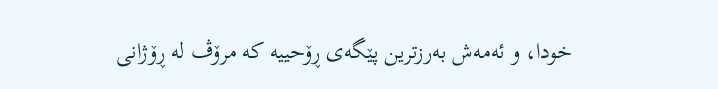خودا، و ئەمەش بەرزترین پێگەی ڕۆحییە کە مرۆڤ لە ڕۆژانی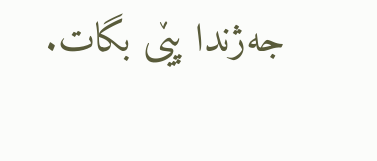جەژندا پێی بگات.